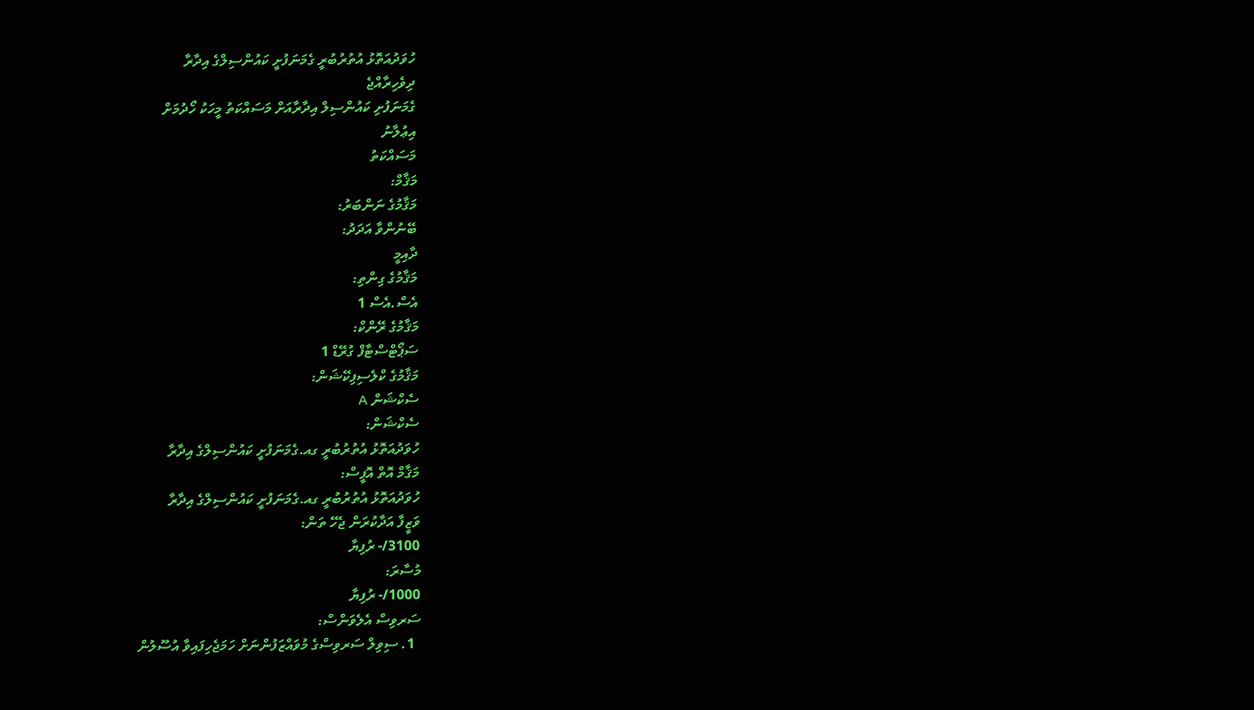ހުވަދުއަތޮޅު އުތުރުބުރީ ގެމަނަފުށީ ކައުންސިލްގެ އިދާރާ
ދިވެހިރާއްޖެ
ގެމަނަފުށި ކައުންސިލް އިދާރާއަށް މަސައްކަތު މީހަކު ހޯދުމަށް
އިޢުލާނު
މަސައްކަތު
މަޤާމް:
މަޤާމުގެ ނަންބަރު:
ބޭނުންވާ އަދަދު:
ދާއިމީ
މަޤާމުގެ ގިންތި:
އެސް.އެސް 1
މަޤާމުގެ ރޭންކް:
ސަޕޯޓްސްޓާފް ގުރޭޑް 1
މަޤާމުގެ ކްލެސިފިކޭޝަން:
ސެކްޝަން A
ސެކްޝަން:
ހުވަދުއަތޮޅު އުތުރުބުރީ ގއ.ގެމަނަފުށީ ކައުންސިލްގެ އިދާރާ
މަޤާމް އޮތް އޮފީސް:
ހުވަދުއަތޮޅު އުތުރުބުރީ ގއ.ގެމަނަފުށީ ކައުންސިލްގެ އިދާރާ
ވަޒީފާ އަދާކުރަން ޖެހޭ ތަން:
3100/- ރުފިޔާ
މުސާރަ:
1000/- ރުފިޔާ
ސަރވިސް އެލެވަންސް:
  1. ސިވިލް ސަރވިސްގެ މުވައްޒަފުންނަށް ހަމަޖެހިފައިވާ އުސޫލުން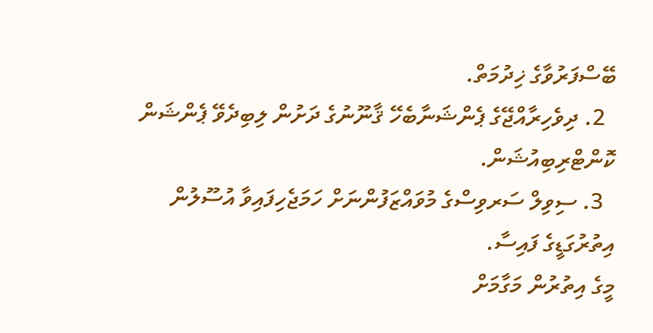ބޭސްފަރުވާގެ ޚިދުމަތް.
  2. ދިވެހިރާއްޖޭގެ ޕެންޝަނާބެހޭ ޤާނޫނުގެ ދަށުން ލިބިދެވޭ ޕެންޝަން ކޮންޓްރިބިއުޝަން.
  3. ސިވިލް ސަރވިސްގެ މުވައްޒަފުންނަށް ހަމަޖެހިފައިވާ އުސޫލުން އިތުރުގަޑީގެ ފައިސާ.
މީގެ އިތުރުން މަގާމަށް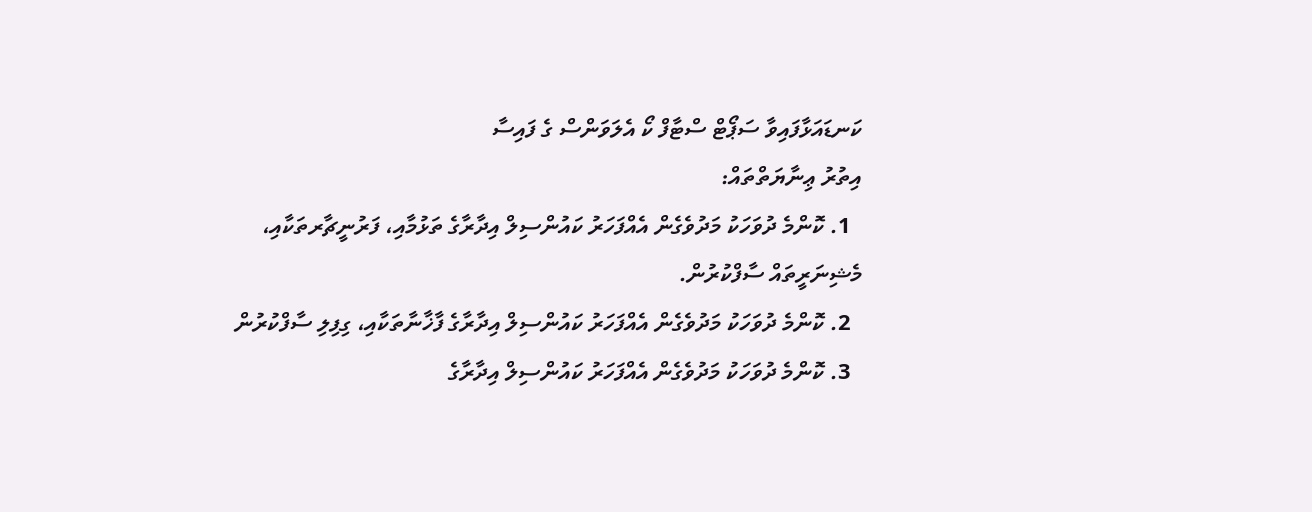ކަނޑައަޅާފައިވާ ސަޕޯޓް ސްޓާފް ކޯ އެލަވަންސް ގެ ފައިސާ
އިތުރު ޢިނާޔަތްތައް:
  1. ކޮންމެ ދުވަހަކު މަދުވެގެން އެއްފަހަރު ކައުންސިލް އިދާރާގެ ތަޅުމާއި، ފަރުނީޗާރތަކާއި، މެޝިނަރީތައް ސާފްކުރުން.
  2. ކޮންމެ ދުވަހަކު މަދުވެގެން އެއްފަހަރު ކައުންސިލް އިދާރާގެ ފާޚާނާތަކާއި، ގިފިލި ސާފްކުރުން
  3. ކޮންމެ ދުވަހަކު މަދުވެގެން އެއްފަހަރު ކައުންސިލް އިދާރާގެ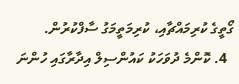ގޯތީގެ ކުރިމައްޗާއި، ކުރިމަތީމަގު ސާފްކުރުން.
  4. ކޮންމެ ދުވަހަކު ކައުންސިލް އިދާރާގައި ހުންނަ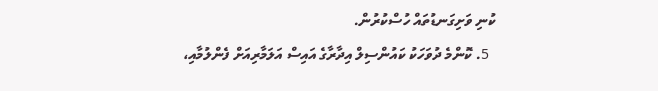ކުނި ވަށިގަނޑުތައް ހުސްކުރުން.
  5. ކޮންމެ ދުވަހަކު ކައުންސިލް އިދާރާގެ އައިސް އަލަމާރިއަށް ފެންލުމާއި،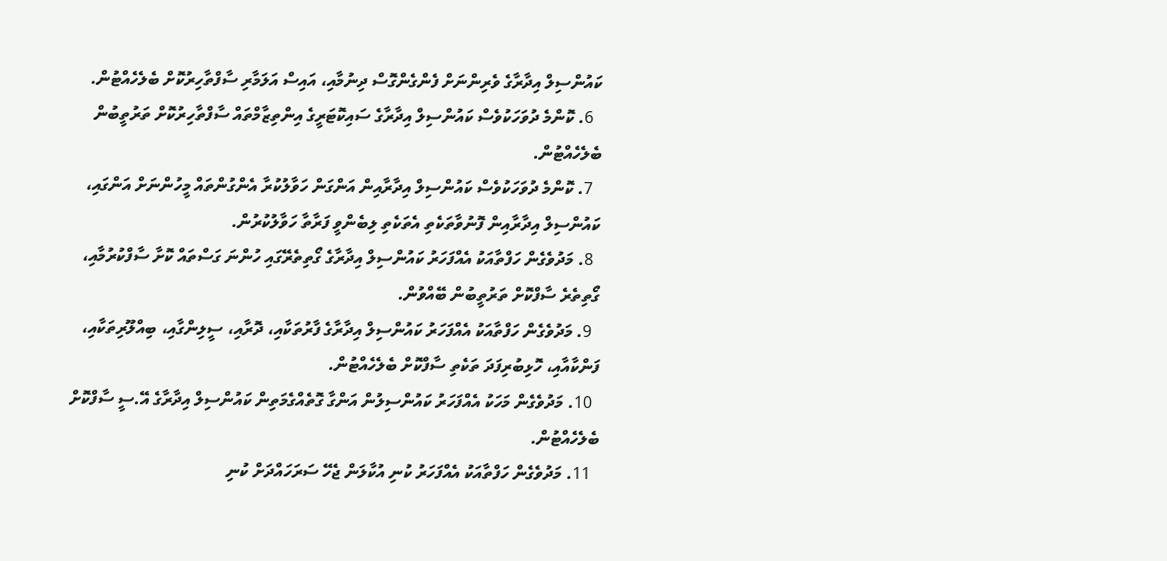ކައުންސިލް އިދާރާގެ ވެރިންނަށް ފެންގެންގޮސް ދިނުމާއި، އައިސް އަލަމާރި ސާފްތާހިރުކޮށް ބެލެހެއްޓުން.
  6. ކޮންމެ ދުވަހަކުވެސް ކައުންސިލް އިދާރާގެ ސައިކޮޓަރީގެ އިންތިޒާމްތައް ސާފްތާހިރުކޮށް ތަރުތީބުން ބެލެހެއްޓުން.
  7. ކޮންމެ ދުވަހަކުވެސް ކައުންސިލް އިދާރާއިން އަންގަން ހަވާލުކުރާ އެންގުންތައް މީހުންނަށް އަންގައި، ކައުންސިލް އިދާރާއިން ފޮނުވާތަކެތި އެތަކެތި ލިބެންވީ ފަރާތާ ހަވާލުކުރުން.
  8. މަދުވެގެން ހަފްތާއަކު އެއްފަހަރު ކައުންސިލް އިދާރާގެ ގޯތިތެރޭގައި ހުންނަ ގަސްތައް ކޮށާ ސާފްކުރުމާއި، ގޯތިތެރެ ސާފްކޮށް ތަރުތީބުން ބޭއްވުން.
  9. މަދުވެގެން ހަފްތާއަކު އެއްފަހަރު ކައުންސިލް އިދާރާގެ ފާރުތަކާއި، ދޮރާއި، ސީލިންގާއި، ބިއްލޫރިތަކާއި، ފަންކާއާއި، ހޮޅިބުރިފަދަ ތަކެތި ސާފްކޮށް ބެލެހެއްޓުން.
  10. މަދުވެގެން މަހަކު އެއްފަހަރު ކައުންސިލުން އަންގާ ގޮތެއްގެމަތިން ކައުންސިލް އިދާރާގެ އޭ.ސީ ސާފްކޮށް ބެލެހެއްޓުން.
  11. މަދުވެގެން ހަފްތާއަކު އެއްފަހަރު ކުނި އުކާލަން ޖެހޭ ސަރަހައްދަށް ކުނި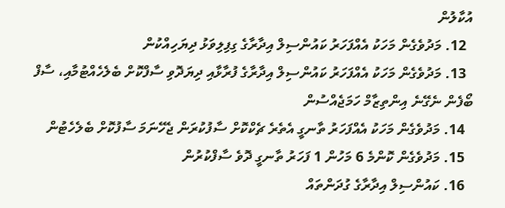އުކާލުން
  12. މަދުވެގެން މަހަކު އެއްފަހަރު ކައުންސިލް އިދާރާގެ ގިފިލިވަޅު ދިޔަހިއްކުން
  13. މަދުވެގެން މަހަކު އެއްފަހަރު ކައުންސިލް އިދާރާގެ ފުރާޅާއި ދިޔަދޮވި ސާފްކޮށް ބެލެހެއްޓުމާއި، ސާފް ބޯފެން ނެގޭނެ އިންތިޒާމް ހަމަޖެއްސުން
  14. މަދުވެގެން މަހަކު އެއްފަހަރު ތާނގީ އެތެރެ ޗެކްކޮށް ސާފުކުރަން ޖެހޭނަމަ ސާފުކޮށް ބެލެހެޓުން
  15. މަދުވެގެން ކޮންމެ 6 މަހުން 1 ފަހަރު ތާނގީ ދޮވެ ސާފްކުރުން
  16. ކައުންސިލް އިދާރާގެ ގުދަންތައް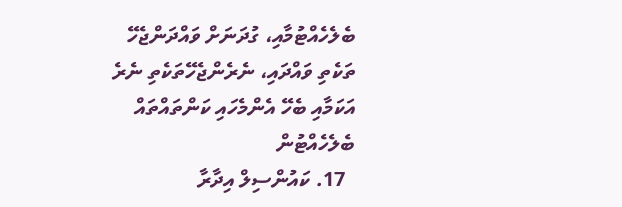ބެލެހެއްޓުމާއި، ގުދަނަށް ވައްދަންޖެހޭ ތަކެތި ވައްދައި، ނެރެންޖެހޭތަކެތި ނެރެ އަކަމާއި ބެހޭ އެންމެހައި ކަންތައްތައް ބެލެހެއްޓުން
  17. ކައުންސިލް އިދާރާ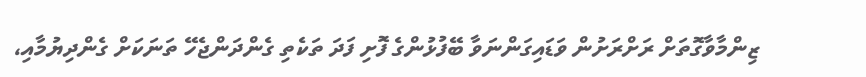ޒިންމާވާގޮތަށް ރަށްރަށުން ވަޑައިގަންނަވާ ބޭފުޅުންގެ ފޮށި ފަދަ ތަކެތި ގެންދަންޖެހޭ ތަނަކަށް ގެންދިޔުމާއި،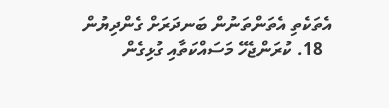އެތަކެތި އެތަންތަނުން ބަނދަރަށް ގެންދިޔުން
  18. ކުރަންޖެހޭ މަސައްކަތާއި ގުޅިގެން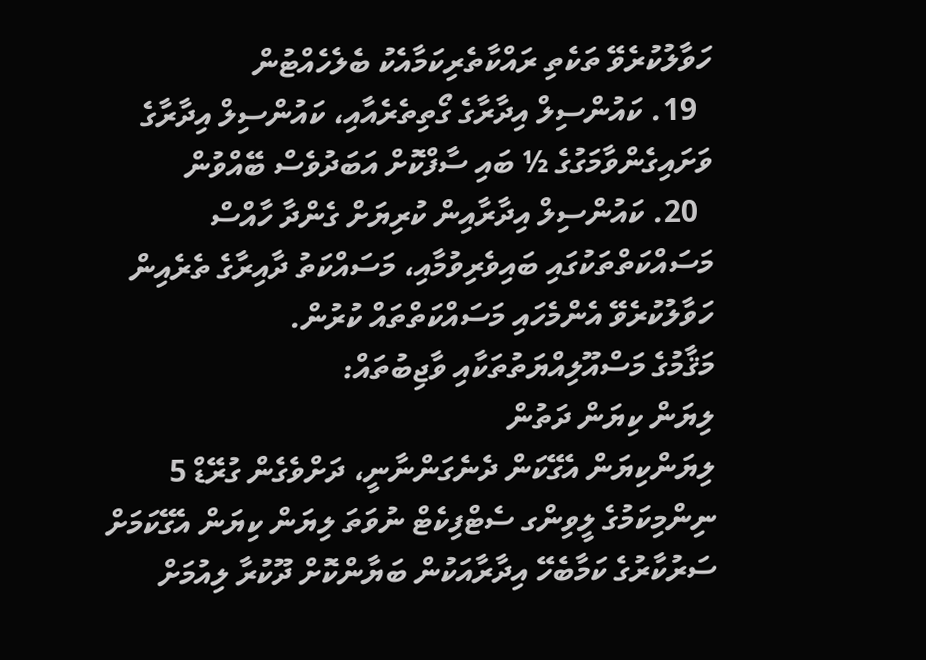ހަވާލުކުރެވޭ ތަކެތި ރައްކާތެރިކަމާއެކު ބެލެހެއްޓުން
  19. ކައުންސިލް އިދާރާގެ ގޯތިތެރެއާއި، ކައުންސިލް އިދާރާގެ ވަށައިގެންވާމަގުގެ ½ ބައި ސާފްކޮށް އަބަދުވެސް ބޭއްވުން
  20. ކައުންސިލް އިދާރާއިން ކުރިޔަށް ގެންދާ ހާއްސް މަސައްކަތްތަކުގައި ބައިވެރިވުމާއި، މަސައްކަތު ދާއިރާގެ ތެރެއިން ހަވާލުކުރެވޭ އެންމެހައި މަސައްކަތްތައް ކުރުން.
މަޤާމުގެ މަސްއޫލިއްޔަތުތަކާއި ވާޖިބުތައް:
ލިޔަން ކިޔަން ދަތުން
ލިޔަންކިޔަން އެގޭކަން ދެނެގަންނާނީ، ދަށްވެގެން ގުރޭޑް 5 ނިންމިކަމުގެ ލީވިންގ ސެޓްފިކެޓް ނުވަތަ ލިޔަން ކިޔަން އެގޭކަމަށް ސަރުކާރުގެ ކަމާބެހޭ އިދާރާއަކުން ބަޔާންކޮށް ދޫކުރާ ލިއުމަށް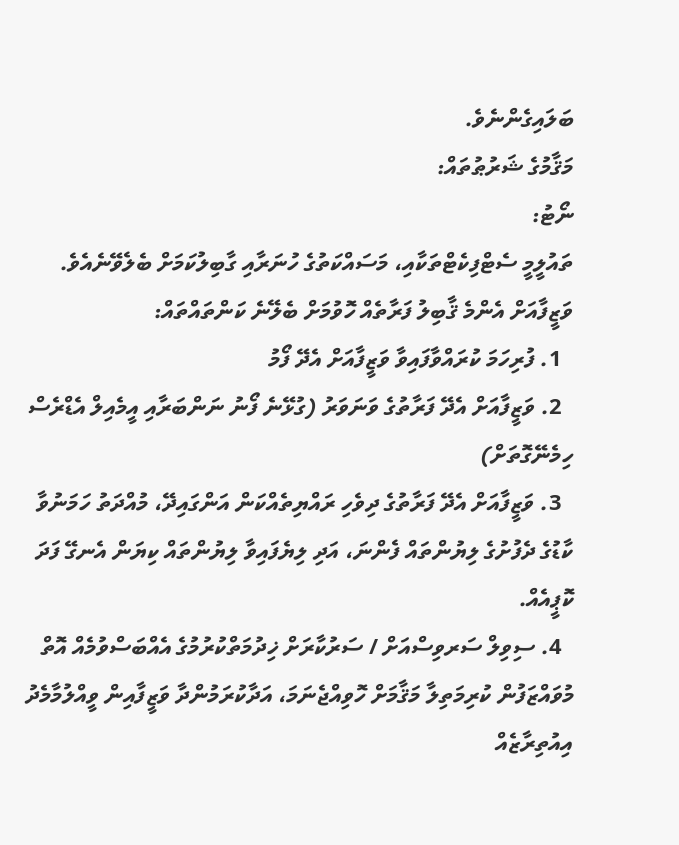ބަލައިގެންނެވެ.
މަޤާމުގެ ޝަރުޠުތައް:
ނޯޓު:
ތައުލީމީ ސެޓްފިކެޓްތަކާއި، މަސައްކަތުގެ ހުނަރާއި ގާބިލުކަމަށް ބެލެވޭނެއެވެ.
ވަޒީފާއަށް އެންމެ ޤާބިލު ފަރާތެއް ހޮވުމަށް ބެލޭނެ ކަންތައްތައް:
  1. ފުރިހަމަ ކުރައްވާފައިވާ ވަޒީފާއަށް އެދޭ ފޯމު
  2. ވަޒީފާއަށް އެދޭ ފަރާތުގެ ވަނަވަރު (ގުޅޭނެ ފޯނު ނަންބަރާއި އީމެއިލް އެޑްރެސް ހިމެނޭގޮތަށް)
  3. ވަޒީފާއަށް އެދޭ ފަރާތުގެ ދިވެހި ރައްޔިތެއްކަން އަންގައިދޭ، މުއްދަތު ހަމަނުވާ ކާޑުގެ ދެފުށުގެ ލިޔުންތައް ފެންނަ، އަދި ލިޔެފައިވާ ލިޔުންތައް ކިޔަން އެނގޭ ފަދަ ކޮޕީއެއް.
  4. ސިވިލް ސަރވިސްއަށް / ސަރުކާރަށް ޚިދުމަތްކުރުމުގެ އެއްބަސްވުމެއް އޮތް މުވައްޒަފުން ކުރިމަތިލާ މަޤާމަށް ހޮވިއްޖެނަމަ، އަދާކުރަމުންދާ ވަޒީފާއިން ވީއްލުމާމެދު އިއުތިރާޒެއް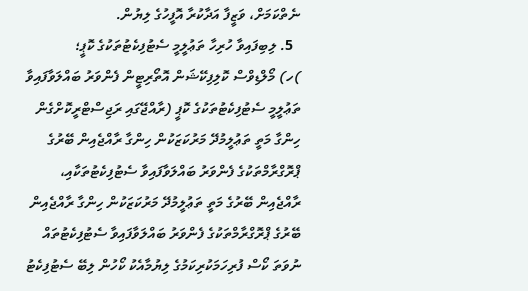ނެތްކަމަށް، ވަޒީފާ އަދާކުރާ އޮފީހުގެ ލިޔުން.
  5. ލިބިފައިވާ ހުރިހާ ތަޢުލީމީ ސެޓުފިކެޓުތަކުގެ ކޮޕީ؛
)ހ) މޯލްޑިވްސް ކޮލިފިކޭޝަން އޮތޯރިޓީން ފެންވަރު ބައްލަވާފައިވާ ތަޢުލީމީ ސެޓުފިކެޓުތަކުގެ ކޮޕީ (ރާއްޖޭގައި ރަޖިސްޓްރީކޮށްގެން ހިންގާ މަތީ ތަޢުލީމުދޭ މަރުކަޒަކުން ހިންގާ ރާއްޖެއިން ބޭރުގެ ޕްރޮގްރާމްތަކުގެ ފެންވަރު ބައްލަވާފައިވާ ސެޓުފިކެޓުތަކާއި، ރާއްޖެއިން ބޭރުގެ މަތީ ތަޢުލީމުދޭ މަރުކަޒަކުން ހިންގާ ރާއްޖެއިން ބޭރުގެ ޕްރޮގްރާމްތަކުގެ ފެންވަރު ބައްލަވާފައިވާ ސެޓުފިކެޓުތައް ނުވަތަ ކޯސް ފުރިހަމަކުރިކަމުގެ ލިޔުމާއެކު ކޯހުން ލިބޭ ސެޓުފިކެޓު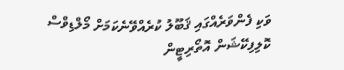ވަކި ފެންވަރެއްގައި ޤަބޫލު ކުރެއްވޭނެކަމަށް މޯލްޑިވްސް ކޮލިފިކޭޝަން އޮތޯރިޓީން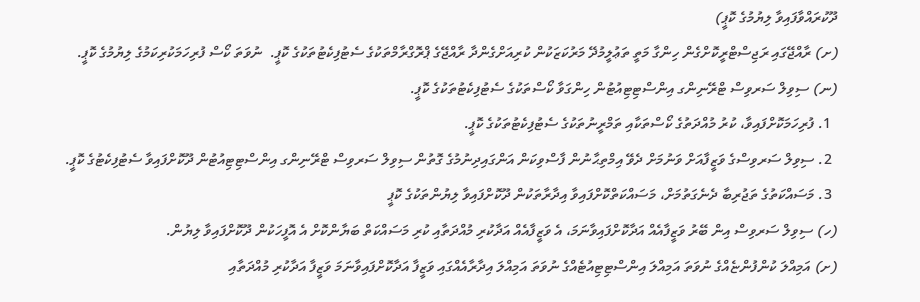ދޫކުރައްވާފައިވާ ލިޔުމުގެ ކޮޕީ)
(ށ) ރާއްޖޭގައި ރަޖިސްޓްރީކޮށްގެން ހިންގާ މަތީ ތަޢުލީމުދޭ މަރުކަޒަކުން ކުރިއަށްގެންދާ ރާއްޖޭގެ ޕްރޮގްރާމްތަކުގެ ސެޓުފިކެޓުތަކުގެ ކޮޕީ.  ނުވަތަ ކޯސް ފުރިހަމަކުރިކަމުގެ ލިޔުމުގެ ކޮޕީ.
(ނ) ސިވިލް ސަރވިސް ޓްރޭނިންގ އިންސްޓިޓިއުޓުން ހިންގަވާ ކޯސްތަކުގެ ސެޓުފިކެޓުތަކުގެ ކޮޕީ.
  1. ފުރިހަމަކޮށްފައިވާ، ކުރު މުއްދަތުގެ ކޯސްތަކާއި ތަމްރީނުތަކުގެ ސެޓުފިކެޓުތަކުގެ ކޮޕީ.
  2. ސިވިލް ސަރވިސްގެ ވަޒީފާއަށް ވަނުމަށް ދެވޭ އިމްތިޙާނުން ފާސްވިކަން އަންގައިދިނުމުގެ ގޮތުން ސިވިލް ސަރވިސް ޓްރޭނިންގ އިންސްޓިޓިއުޓުން ދޫކޮށްފައިވާ ސެޓުފިކެޓުގެ ކޮޕީ.
  3. މަސައްކަތުގެ ތަޖުރިބާ ދެނެގަތުމަށް، މަސައްކަތްކޮށްފައިވާ އިދާރާތަކުން ދޫކޮށްފައިވާ ލިޔުންތަކުގެ ކޮޕީ
(ހ) ސިވިލް ސަރވިސް އިން ބޭރު ވަޒީފާއެއް އަދާކޮށްފައިވާނަމަ، އެ ވަޒީފާއެއް އަދާކުރި މުއްދަތާއި ކުރި މަސައްކަތް ބަޔާންކޮށް އެ އޮފީހަކުން ދޫކޮށްފައިވާ ލިޔުން.
(ށ) އަމިއްލަ ކުންފުންޏެއްގެ ނުވަތަ އަމިއްލަ އިންސްޓިޓިއުޓެއްގެ ނުވަތަ އަމިއްލަ އިދާރާއެއްގައި ވަޒީފާ އަދާކޮށްފައިވާނަމަ ވަޒީފާ އަދާކުރި މުއްދަތާއި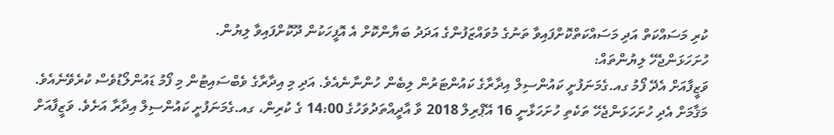ކުރި މަސައްކަތް އަދި މަސައްކަތްކޮށްފައިވާ ތަނުގެ މުވައްޒަފުންގެ އަދަދު ބަޔާންކޮށް އެ އޮފީހަކުން ދޫކޮށްފައިވާ ލިޔުން.
ހުށަހަޅަންޖެހޭ ލިޔުންތައް:
ވަޒީފާއަށް އެދޭ ފޯމު ގއ.ގެމަނަފުށީ ކައުންސިލް އިދާރާގެ ކައުންޓަރުން ލިބެން ހުންނާނެއެވެ. އަދި މި އިދާރާގެ ވެބްސައިޓުން މި ފޯމު ޑައުންލޯޑުވެސް ކުރެވޭނެއެވެ. މަޤާމަށް އެދި ހުށަހަޅަންޖެހޭ ތަކެތި ހުށަހަޅާނީ 16 އޭޕްރިލް 2018 ވާ އާދީއްތަދުވަހުގެ 14:00 ގެ ކުރިން، ގއ.ގެމަނަފުށީ ކައުންސިލް އިދާރާ އަށެވެ. ވަޒީފާއަށް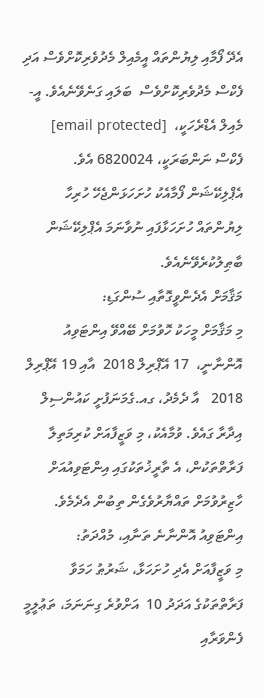އެދޭ ފޯމާއި ލިޔުންތައް އީމެއިލް މެދުވެރިކޮށްވެސް އަދި ފެކްސް މެދުވެރިކޮށްވެސް  ބަލައި ގަނެވޭނެއެވެ. އީ-މެއިލް އެޑްރެހަކީ،  [email protected]  ފެކްސް ނަންބަރަކީ، 6820024 އެވެ. އެޕްލިކޭޝަން ފޯމާއެކު ހުށަހަޅަންޖެހޭ ހުރިހާ ލިޔުންތައް ހުށަހަޅާފައި ނުވާނަމަ އެޕްލިކޭޝަން ބާޠިލުކުރެވޭނެއެވެ.
މަޤާމަށް އެދެންވީގޮތާއި ސުންގަޑި:
މި މަޤާމަށް މީހަކު ހޮވުމަށް ބޭއްވޭ އިންޓަވިއު އޮންނާނީ،  17 އޭޕްރިލް 2018  އާއި 19 އޭޕްރިލް 2018   އާ ދެމެދު، ގއ.ގެމަނަފުށީ ކައުންސިލް އިދާރާ ގައެވެ. ވުމާއެކު، މި ވަޒީފާއަށް ކުރިމަތިލާ ފަރާތްތަކުން، އެ ތާރީޚުތަކުގައި އިންޓަވިއުއަށް ހާޒިރުވުމަށް ތައްޔާރުވެގެން ތިބުން އެދެމެވެ.
އިންޓަވިއު އޮންނާނެ ތަނާއި، މުއްދަތު:
މި ވަޒީފާއަށް އެދި ހުށަހަޅާ، ޝަރުޠު ހަމަވާ ފަރާތްތަކުގެ އަދަދު 10  އަށްވުރެ ގިނަނަމަ، ތަޢުލީމީ ފެންވަރާއި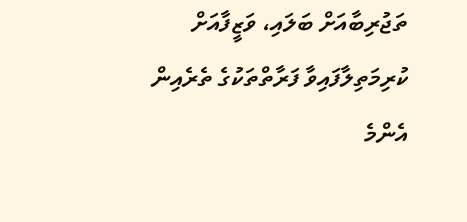ތަޖުރިބާއަށް ބަލައި، ވަޒީފާއަށް ކުރިމަތިލާފައިވާ ފަރާތްތަކުގެ ތެރެއިން އެންމެ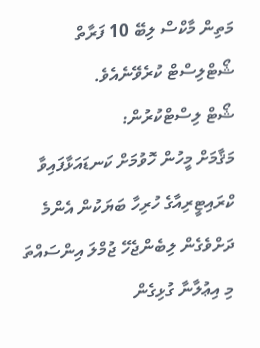މަތިން މާކްސް ލިބޭ 10 ފަރާތް ޝޯޓްލިސްޓް ކުރެވޭނެއެވެ.
ޝޯޓް ލިސްޓްކުރުން:
މަޤާމަށް މީހުން ހޮވުމަށް ކަނޑައަޅާފައިވާ ކްރައިޓީރިއާގެ ހުރިހާ ބަޔަކުން އެންމެ ދަށްވެގެން ލިބެންޖެހޭ ޖުމްލަ އިންސައްތަ
މި އިޢުލާނާ ގުޅިގެން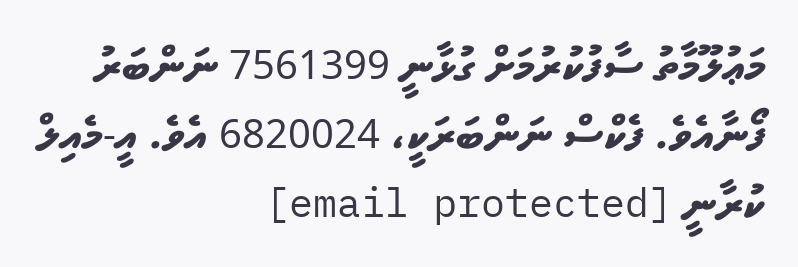މަޢުލޫމާތު ސާފުކުރުމަށް ގުޅާނީ 7561399 ނަންބަރު ފޯނާއެވެ. ފެކްސް ނަންބަރަކީ، 6820024 އެވެ. އީ-މެއިލް ކުރާނީ [email protected]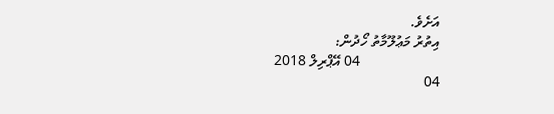އަށެވެ.
އިތުރު މަޢުލޫމާތު ހޯދުން:
                      04 އޭޕްރިލް 2018
04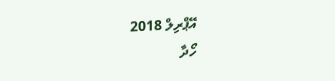އޭޕްރިލް 2018
ހޯދާ